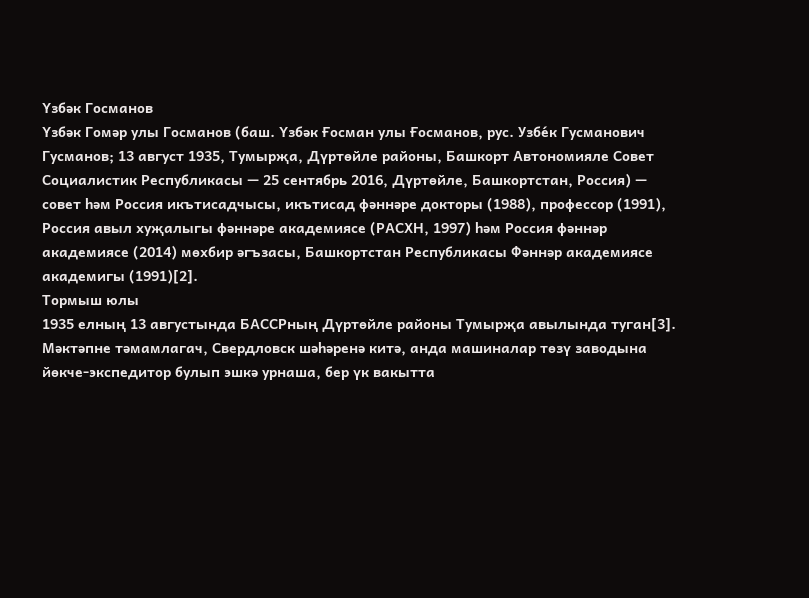Үзбәк Госманов
Үзбәк Гомәр улы Госманов (баш. Үзбәк Ғосман улы Ғосманов, рус. Узбе́к Гусманович Гусманов; 13 август 1935, Тумырҗа, Дүртөйле районы, Башкорт Автономияле Совет Социалистик Республикасы — 25 сентябрь 2016, Дүртөйле, Башкортстан, Россия) — совет һәм Россия икътисадчысы, икътисад фәннәре докторы (1988), профессор (1991), Россия авыл хуҗалыгы фәннәре академиясе (РАСХН, 1997) һәм Россия фәннәр академиясе (2014) мөхбир әгъзасы, Башкортстан Республикасы Фәннәр академиясе академигы (1991)[2].
Тормыш юлы
1935 елның 13 августында БАССРның Дүртөйле районы Тумырҗа авылында туган[3]. Мәктәпне тәмамлагач, Свердловск шәһәренә китә, анда машиналар төзү заводына йөкче-экспедитор булып эшкә урнаша, бер үк вакытта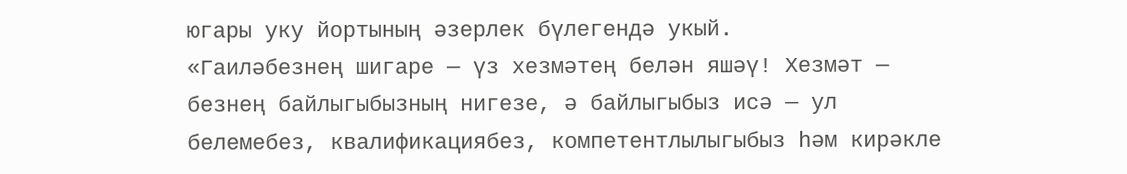югары уку йортының әзерлек бүлегендә укый.
«Гаиләбезнең шигаре — үз хезмәтең белән яшәү! Хезмәт — безнең байлыгыбызның нигезе, ә байлыгыбыз исә — ул белемебез, квалификациябез, компетентлылыгыбыз һәм кирәкле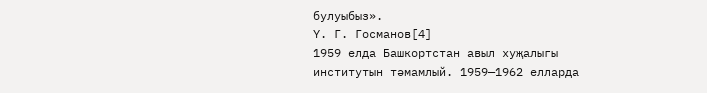булуыбыз».
Ү. Г. Госманов[4]
1959 елда Башкортстан авыл хуҗалыгы институтын тәмамлый. 1959—1962 елларда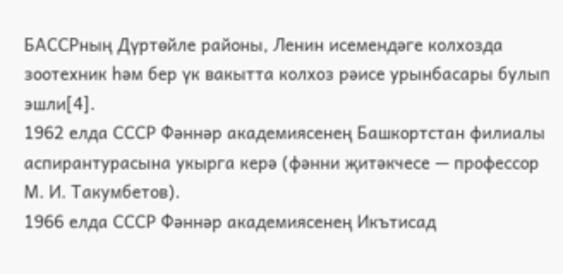БАССРның Дүртөйле районы, Ленин исемендәге колхозда зоотехник һәм бер үк вакытта колхоз рәисе урынбасары булып эшли[4].
1962 елда СССР Фәннәр академиясенең Башкортстан филиалы аспирантурасына укырга керә (фәнни җитәкчесе — профессор М. И. Такумбетов).
1966 елда СССР Фәннәр академиясенең Икътисад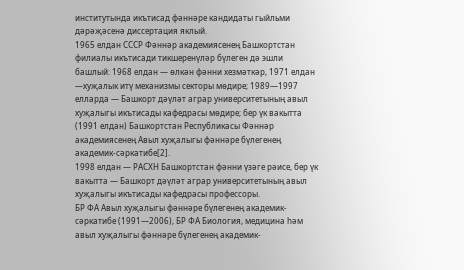институтында икътисад фәннәре кандидаты гыйльми дәрәҗәсенә диссертация яклый.
1965 елдан СССР Фәннәр академиясенең Башкортстан филиалы икътисади тикшеренүләр бүлеген дә эшли башлый: 1968 елдан — өлкән фәнни хезмәткәр, 1971 елдан —хуҗалык итү механизмы секторы мөдире; 1989—1997 елларда — Башкорт дәүләт аграр университетының авыл хуҗалыгы икътисады кафедрасы мөдире; бер үк вакытта (1991 елдан) Башкортстан Республикасы Фәннәр академиясенең Авыл хуҗалыгы фәннәре бүлегенең академик-сәркатибе[2].
1998 елдан — РАСХН Башкортстан фәнни үзәге рәисе, бер үк вакытта — Башкорт дәүләт аграр университетының авыл хуҗалыгы икътисады кафедрасы профессоры.
БР ФА Авыл хуҗалыгы фәннәре бүлегенең академик-сәркатибе (1991—2006), БР ФА Биология, медицина һәм авыл хуҗалыгы фәннәре бүлегенең академик-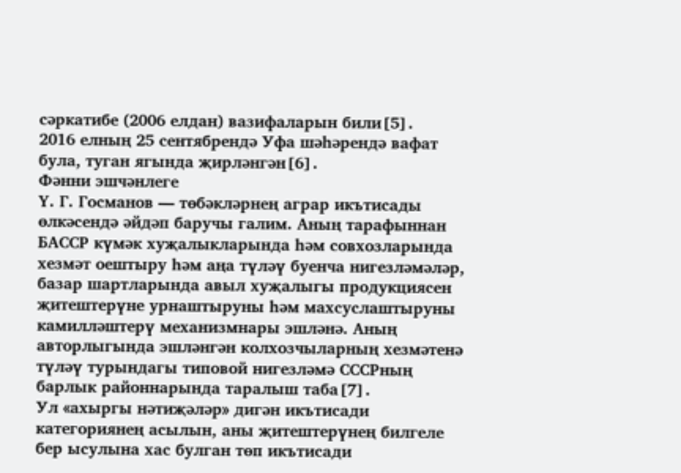сәркатибе (2006 елдан) вазифаларын били[5].
2016 елның 25 сентябрендә Уфа шәһәрендә вафат була, туган ягында җирләнгән[6].
Фәнни эшчәнлеге
Ү. Г. Госманов — төбәкләрнең аграр икътисады өлкәсендә әйдәп баручы галим. Аның тарафыннан БАССР күмәк хуҗалыкларында һәм совхозларында хезмәт оештыру һәм аңа түләү буенча нигезләмәләр, базар шартларында авыл хуҗалыгы продукциясен җитештерүне урнаштыруны һәм махсуслаштыруны камилләштерү механизмнары эшләнә. Аның авторлыгында эшләнгән колхозчыларның хезмәтенә түләү турындагы типовой нигезләмә СССРның барлык районнарында таралыш таба[7].
Ул «ахыргы нәтиҗәләр» дигән икътисади категориянең асылын, аны җитештерүнең билгеле бер ысулына хас булган төп икътисади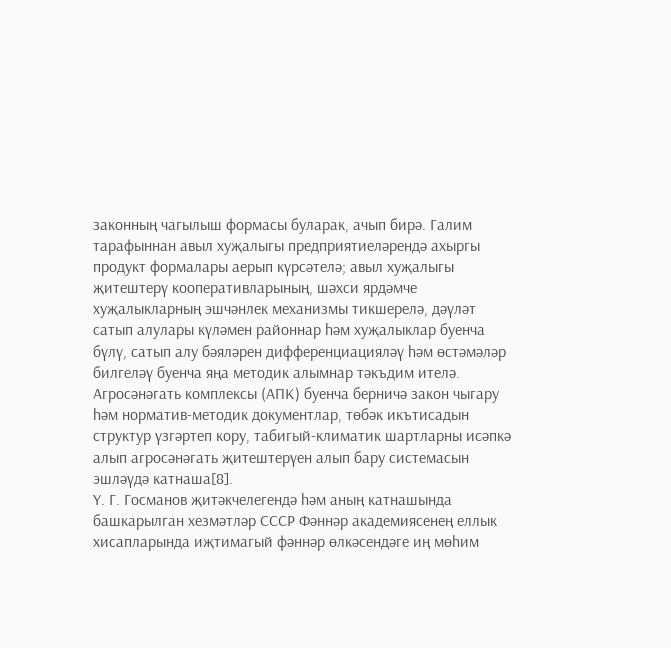законның чагылыш формасы буларак, ачып бирә. Галим тарафыннан авыл хуҗалыгы предприятиеләрендә ахыргы продукт формалары аерып күрсәтелә; авыл хуҗалыгы җитештерү кооперативларының, шәхси ярдәмче хуҗалыкларның эшчәнлек механизмы тикшерелә, дәүләт сатып алулары күләмен районнар һәм хуҗалыклар буенча бүлү, сатып алу бәяләрен дифференциацияләү һәм өстәмәләр билгеләү буенча яңа методик алымнар тәкъдим ителә. Агросәнәгать комплексы (АПК) буенча берничә закон чыгару һәм норматив-методик документлар, төбәк икътисадын структур үзгәртеп кору, табигый-климатик шартларны исәпкә алып агросәнәгать җитештерүен алып бару системасын эшләүдә катнаша[8].
Ү. Г. Госманов җитәкчелегендә һәм аның катнашында башкарылган хезмәтләр СССР Фәннәр академиясенең еллык хисапларында иҗтимагый фәннәр өлкәсендәге иң мөһим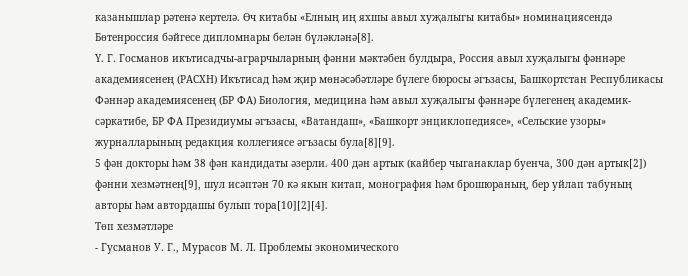казанышлар рәтенә кертелә. Өч китабы «Елның иң яхшы авыл хуҗалыгы китабы» номинациясендә Бөтенроссия бәйгесе дипломнары белән бүләкләнә[8].
Ү. Г. Госманов икътисадчы-аграрчыларның фәнни мәктәбен булдыра, Россия авыл хуҗалыгы фәннәре академиясенең (РАСХН) Икътисад һәм җир мөнәсәбәтләре бүлеге бюросы әгъзасы, Башкортстан Республикасы Фәннәр академиясенең (БР ФА) Биология, медицина һәм авыл хуҗалыгы фәннәре бүлегенең академик-сәркатибе, БР ФА Президиумы әгъзасы, «Ватандаш», «Башкорт энциклопедиясе», «Сельские узоры» журналларының редакция коллегиясе әгъзасы була[8][9].
5 фән докторы һәм 38 фән кандидаты әзерли. 400 дән артык (кайбер чыганаклар буенча, 300 дән артык[2]) фәнни хезмәтнең[9], шул исәптән 70 кә якын китап, монография һәм брошюраның, бер уйлап табуның авторы һәм автордашы булып тора[10][2][4].
Төп хезмәтләре
- Гусманов У. Г., Мурасов М. Л. Проблемы экономического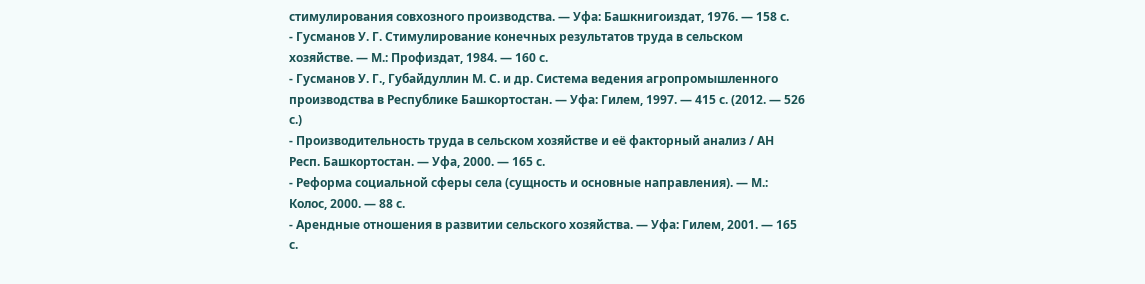стимулирования совхозного производства. — Уфа: Башкнигоиздат, 1976. — 158 с.
- Гусманов У. Г. Стимулирование конечных результатов труда в сельском хозяйстве. — М.: Профиздат, 1984. — 160 с.
- Гусманов У. Г., Губайдуллин М. С. и др. Система ведения агропромышленного производства в Республике Башкортостан. — Уфа: Гилем, 1997. — 415 с. (2012. — 526 с.)
- Производительность труда в сельском хозяйстве и её факторный анализ / АН Респ. Башкортостан. — Уфа, 2000. — 165 с.
- Реформа социальной сферы села (сущность и основные направления). — М.: Колос, 2000. — 88 с.
- Арендные отношения в развитии сельского хозяйства. — Уфа: Гилем, 2001. — 165 с.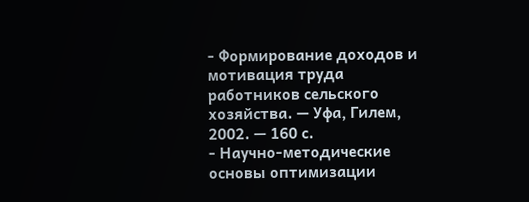- Формирование доходов и мотивация труда работников сельского хозяйства. — Уфа, Гилем, 2002. — 160 с.
- Научно-методические основы оптимизации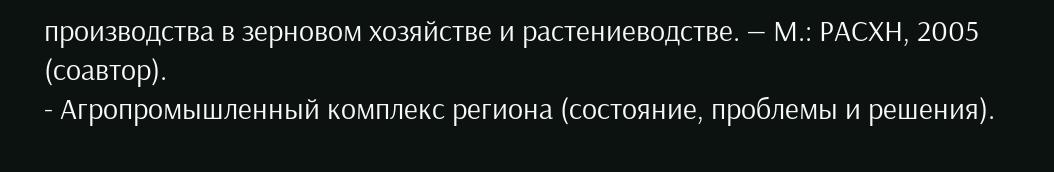производства в зерновом хозяйстве и растениеводстве. — М.: РАСХН, 2005 (соавтор).
- Агропромышленный комплекс региона (состояние, проблемы и решения).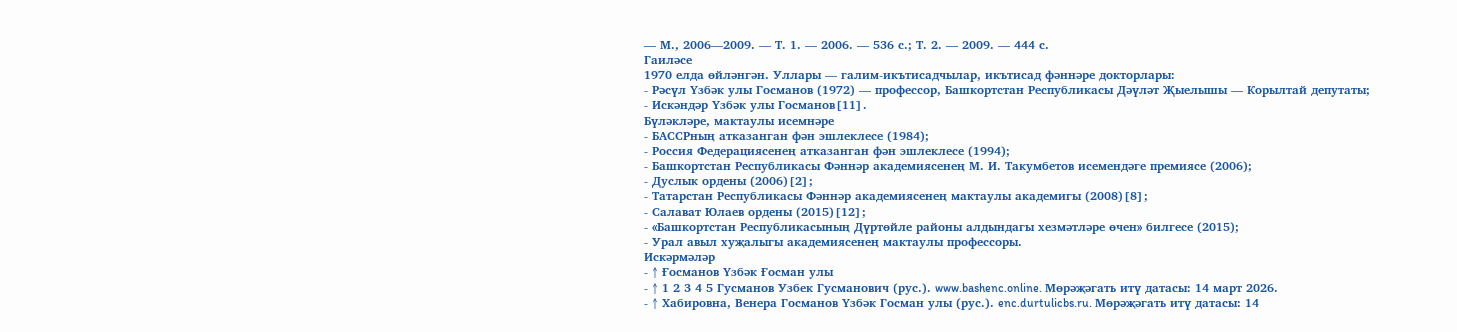— М., 2006—2009. — Т. 1. — 2006. — 536 с.; Т. 2. — 2009. — 444 с.
Гаиләсе
1970 елда өйләнгән. Уллары — галим-икътисадчылар, икътисад фәннәре докторлары:
- Рәсүл Үзбәк улы Госманов (1972) — профессор, Башкортстан Республикасы Дәүләт Җыелышы — Корылтай депутаты;
- Искәндәр Үзбәк улы Госманов[11].
Бүләкләре, мактаулы исемнәре
- БАССРның атказанган фән эшлеклесе (1984);
- Россия Федерациясенең атказанган фән эшлеклесе (1994);
- Башкортстан Республикасы Фәннәр академиясенең М. И. Такумбетов исемендәге премиясе (2006);
- Дуслык ордены (2006)[2];
- Татарстан Республикасы Фәннәр академиясенең мактаулы академигы (2008)[8];
- Салават Юлаев ордены (2015)[12];
- «Башкортстан Республикасының Дүртөйле районы алдындагы хезмәтләре өчен» билгесе (2015);
- Урал авыл хуҗалыгы академиясенең мактаулы профессоры.
Искәрмәләр
- ↑ Ғосманов Үзбәк Ғосман улы
- ↑ 1 2 3 4 5 Гусманов Узбек Гусманович (рус.). www.bashenc.online. Мөрәҗәгать итү датасы: 14 март 2026.
- ↑ Хабировна, Венера Госманов Үзбәк Госман улы (рус.). enc.durtulicbs.ru. Мөрәҗәгать итү датасы: 14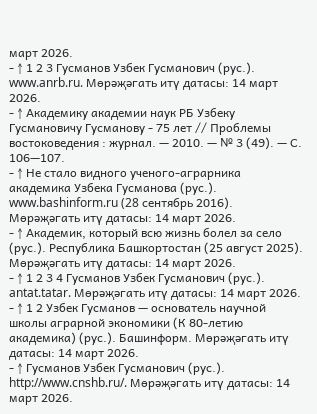март 2026.
- ↑ 1 2 3 Гусманов Узбек Гусманович (рус.). www.anrb.ru. Мөрәҗәгать итү датасы: 14 март 2026.
- ↑ Академику академии наук РБ Узбеку Гусмановичу Гусманову - 75 лет // Проблемы востоковедения : журнал. — 2010. — № 3 (49). — С. 106—107.
- ↑ Не стало видного ученого-аграрника академика Узбека Гусманова (рус.). www.bashinform.ru (28 сентябрь 2016). Мөрәҗәгать итү датасы: 14 март 2026.
- ↑ Академик, который всю жизнь болел за село (рус.). Республика Башкортостан (25 август 2025). Мөрәҗәгать итү датасы: 14 март 2026.
- ↑ 1 2 3 4 Гусманов Узбек Гусманович (рус.). antat.tatar. Мөрәҗәгать итү датасы: 14 март 2026.
- ↑ 1 2 Узбек Гусманов — основатель научной школы аграрной экономики (К 80-летию академика) (рус.). Башинформ. Мөрәҗәгать итү датасы: 14 март 2026.
- ↑ Гусманов Узбек Гусманович (рус.). http://www.cnshb.ru/. Мөрәҗәгать итү датасы: 14 март 2026.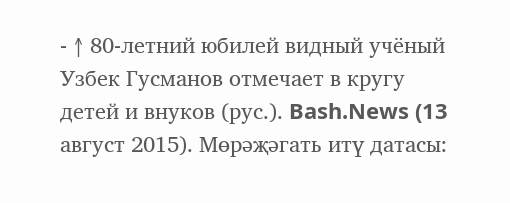- ↑ 80-летний юбилей видный учёный Узбек Гусманов отмечает в кругу детей и внуков (рус.). Bash.News (13 август 2015). Мөрәҗәгать итү датасы: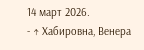14 март 2026.
- ↑ Хабировна, Венера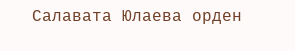Салавата Юлаева орден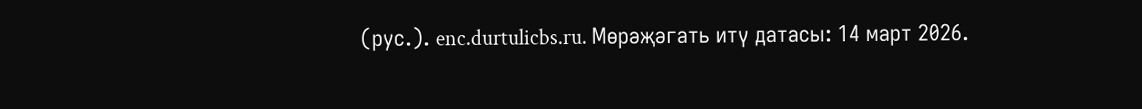(рус.). enc.durtulicbs.ru. Мөрәҗәгать итү датасы: 14 март 2026.